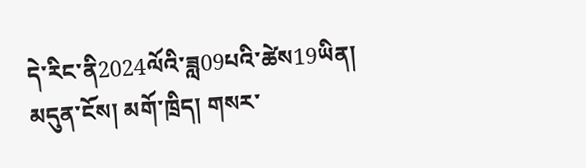དེ་རིང་ནི2024ལོའི་ཟླ09པའི་ཚེས19ཡིན།
མདུན་ངོས། མགོ་ཁྲིད། གསར་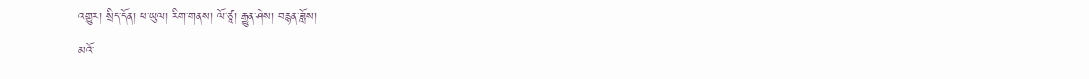འགྱུར། སྲིད་དོན། ཕ་ཡུལ། རིག་གནས། ལོ་ཙཱ། རྒྱུན་ཤེས། བརྙན་ཟློས།
མའོ་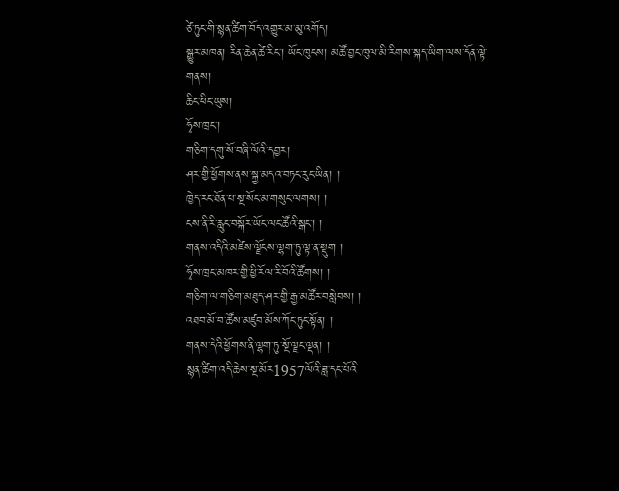ཙེ་ཏུང་གི་སྙན་ཚིག་བོད་འགྱུར་མ་མུ་འགོད།
སྒྱུར་མཁན། རིན་ཆེན་ཚེ་རིང་། ཡོང་ཁུངས། མཚོ་བྱང་ཁུལ་མི་རིགས་སྐད་ཡིག་ལས་དོན་ལྟེ་གནས།
ཆིང་ཕིང་ཡུས།
ཧྭོས་ཁྲང་།
གཅིག་དགུ་སོ་བཞི་ལོའི་དབྱར།
ཤར་གྱི་ཕྱོགས་ནས་སྐྱ་མདའ་བཏང་རུང་ཡིན། །
ཁྱེད་རང་ཐོན་པ་སྔ་སོང་མ་གསུང་ལགས། །
ངས་ནི་རི་རླུང་བསྐོར་ཡོང་ལང་ཚོའི་སྒང་། །
གནས་འདིའི་མཛེས་ལྗོངས་ལྷག་ཏུ་ལྟ་ན་སྡུག །
ཧྭོས་ཁྲང་མཁར་གྱི་ཕྱི་རོལ་རི་བོའི་ཚོགས། །
གཅིག་ལ་གཅིག་མཐུད་ཤར་གྱི་རྒྱ་མཚོར་བསླེབས། །
འཐབ་མོ་བ་ཚོས་མཛུབ་མོས་ཀོང་ཏུང་སྟོན། །
གནས་དེའི་ཕྱོགས་ནི་ལྷག་ཏུ་སྔོ་ལྗང་ལྡན། །
སྙན་ཚིག་འདི་ཆེས་སྔ་མོར1957ལོའི་ཟླ་དང་པོའི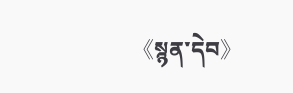《སྙན་དེབ》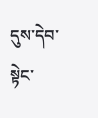དུས་དེབ་སྟེང་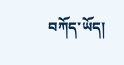བཀོད་ཡོད།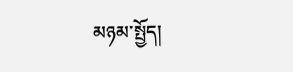མཉམ་སྤྱོད།